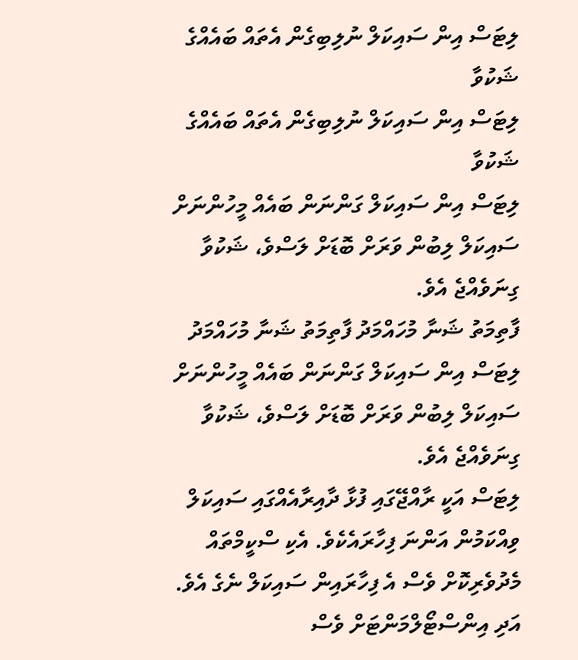ލިޓަސް އިން ސައިކަލް ނުލިބިގެން އެތައް ބައެއްގެ ޝަކުވާ
ލިޓަސް އިން ސައިކަލް ނުލިބިގެން އެތައް ބައެއްގެ ޝަކުވާ
ލިޓަސް އިން ސައިކަލް ގަންނަން ބައެއް މީހުންނަށް ސައިކަލް ލިބުން ވަރަށް ބޮޑަށް ލަސްވެ، ޝަކުވާ ގިނަވެއްޖެ އެވެ.
ފާތިމަތު ޝަނާ މުހައްމަދު ފާތިމަތު ޝަނާ މުހައްމަދު
ލިޓަސް އިން ސައިކަލް ގަންނަން ބައެއް މީހުންނަށް ސައިކަލް ލިބުން ވަރަށް ބޮޑަށް ލަސްވެ، ޝަކުވާ ގިނަވެއްޖެ އެވެ.
ލިޓަސް އަކީ ރާއްޖޭގައި ފުޅާ ދާއިރާއެއްގައި ސައިކަލް ވިއްކަމުން އަންނަ ފިހާރައެކެވެ. އެކި ސްކީމްތައް މެދުވެރިކޮށް ވެސް އެ ފިހާރައިން ސައިކަލް ނެގެ އެވެ. އަދި އިންސްޓޯލްމަންޓަށް ވެސް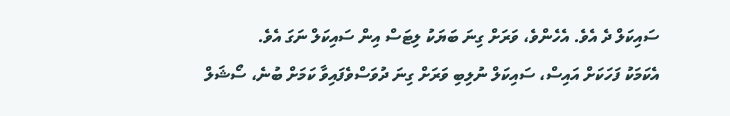ސައިކަލް ދެ އެވެ. އެހެންވެ، ވަރަށް ގިނަ ބަޔަކު ލިޓަސް އިން ސައިކަލް ނަގަ އެވެ.
އެކަމަކު ފަހަކަށް އައިސް، ސައިކަލް ނުލިބި ވަރަށް ގިނަ ދުވަސްވެފައިވާ ކަމަށް ބުނެ، ސޯޝަލް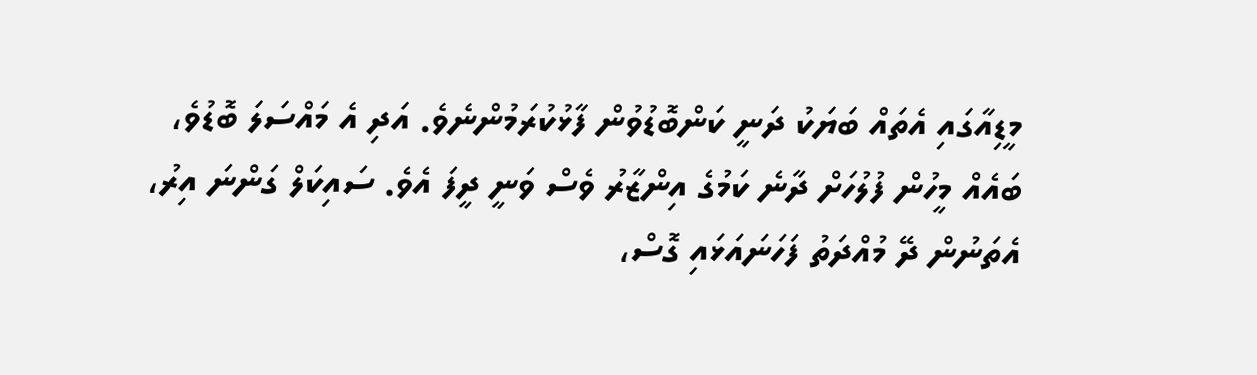މީޑިއާގައި އެތައް ބަޔަކު ދަނީ ކަންބޮޑުވުން ފާޅުކުރަމުންނެވެ. އަދި އެ މައްސަލަ ބޮޑުވެ، ބައެއް މީހުން ފުލުހަށް ދާނެ ކަމުގެ އިންޒާރު ވެސް ވަނީ ދީފަ އެވެ. ސައިކަލް ގަންނަ އިރު، އެތަނުން ދޭ މުއްދަތު ފަހަނައަޅައި ގޮސް،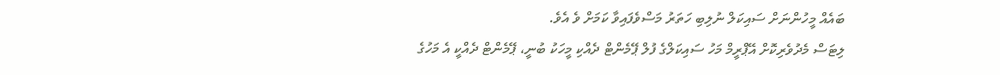ބައެއް މީހުންނަށް ސައިކަލް ނުލިބި ހަތަރު މަސްވެފައިވާ ކަމަށް ވެ އެވެ.
ލިޓަސް މެދުވެރިކޮށް އޭޕްރީމް މަހު ސައިކަލްގެ ފުލް ޕޭމެންޓް ދެއްކި މީހަކު ބުނީ، ޕޭމެންޓް ދެއްކީ އެ މަހުގެ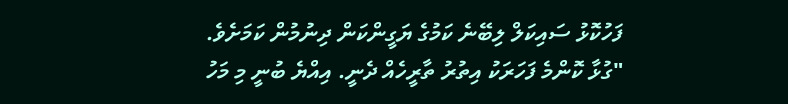ފަހުކޮޅު ސައިކަލް ލިބޭނެ ކަމުގެ ޔަގީންކަން ދިނުމުން ކަމަށެވެ.
"ގުޅާ ކޮންމެ ފަހަރަކު އިތުރު ތާރީހެއް ދެނީ. އިއްޔެ ބުނީ މި މަހު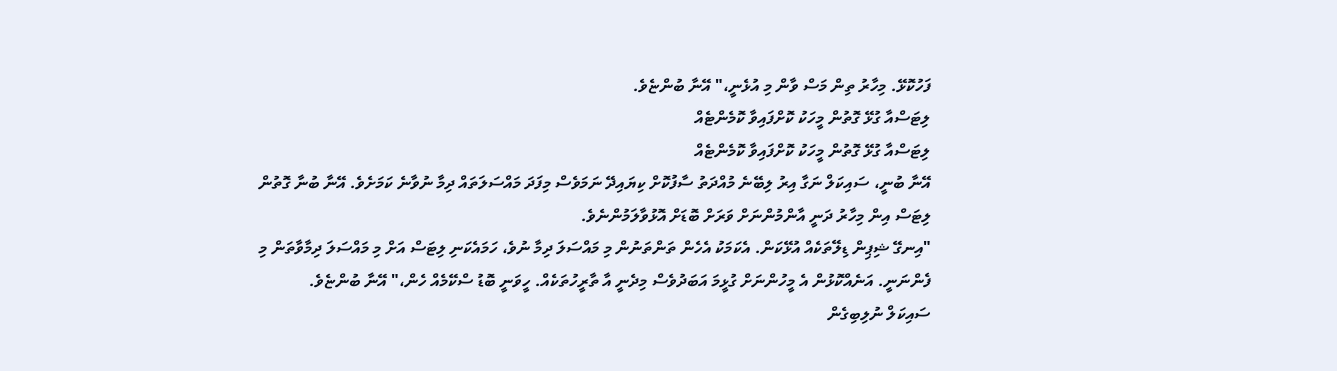ފަހުކޮޅޭ. މިހާރު ތިން މަސް ވާން މި އުޅެނީ،" އޭނާ ބުންޏެވެ.
ލިޓަސްއާ ގުޅޭ ގޮތުން މީހަކު ކޮށްފައިވާ ކޮމެންޓެއް
ލިޓަސްއާ ގުޅޭ ގޮތުން މީހަކު ކޮށްފައިވާ ކޮމެންޓެއް
އޭނާ ބުނީ، ސައިކަލް ނަގާ އިރު ލިބޭނެ މުއްދަތު ސާފުކޮށް ކިޔައިދޭ ނަމަވެސް މިފަދަ މައްސަލަތައް ދިމާ ނުވާނެ ކަމަށެވެ. އޭނާ ބުނާ ގޮތުން ލިޓަސް އިން މިހާރު ދަނީ އާންމުންނަށް ވަރަށް ބޮޑަށް އޮޅުވާލަމުންނެވެ.
"އިނގޭ ޝިޕިން ޑިލޭތަކެއް އުޅޭކަން. އެކަމަކު އެހެން ތަންތަނުން މި މައްސަލަ ދިމާ ނުވެ، ހަމައެކަނި ލިޓަސް އަށް މި މައްސަލަ ދިމާވާތަން މި ފެންނަނީ. އަނެއްކޮޅުން އެ މީހުންނަށް ގުޅީމަ އަބަދުވެސް މިދެނީ އާ ތާރީހުތަކެއް. ހީވަނީ ބޮޑު ސްކޭމެއް ހެން،" އޭނާ ބުންޏެވެ.
ސައިކަލް ނުލިބިގެން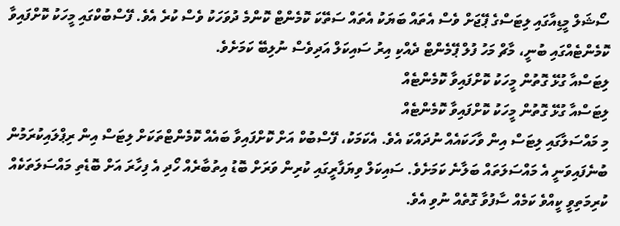ސޯޝަލް މީޑިއާގައި ލިޓަސްގެ ޕޭޖަށް ވެސް އެތައް ބަޔަކު އެތައް ސަތޭކަ ކޮމެންޓް ކޮންމެ ދުވަހަކު ވެސް ކުރެ އެވެ. ފޭސްބުކްގައި މީހަކު ކޮށްފައިވާ ކޮމެންޓެއްގައި ބުނީ، މާޗް މަހު ފުލް ޕޭމެންޓް ދެއްކި އިރު ސައިކަލް އަދިވެސް ނުލިބޭ ކަމަށެވެ.
ލިޓަސްއާ ގުޅޭ ގޮތުން މީހަކު ކޮށްފައިވާ ކޮމެންޓެއް
ލިޓަސްއާ ގުޅޭ ގޮތުން މީހަކު ކޮށްފައިވާ ކޮމެންޓެއް
މި މައްސަލާގައި ލިޓަސް އިން ވާހަކައެއް ނުދައްކަ އެވެ. އެކަމަކު، ފޭސްބުކް އަށް ކޮށްފައިވާ ބައެއް ކޮމެންޓްތަކަށް ލިޓަސް އިން ރިޕްލައިކުރަމުން ބުނެފައިވަނީ އެ މައްސަލަތައް ބަލާނެ ކަމަށެވެ. ސައިކަލް ވިޔަފާރީގައި ކުރިން ވަރަށް ބޮޑު އިތުބާރެއް ހޯދި އެ ފިހާރަ އަށް ބޮޑެތި މައްސަލަތަކެއް ކުރިމަތިވީ ކީއްވެ ކަމެއް ސާފުވާ ގޮތެއް ނުވި އެވެ.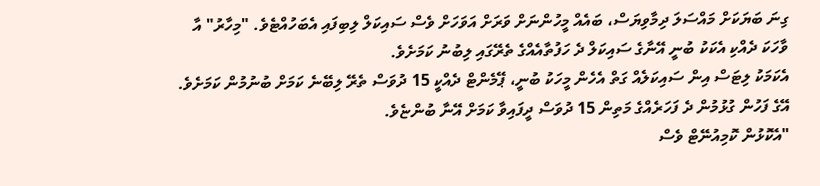ގިނަ ބަޔަކަށް މައްސަލަ ދިމާވިޔަސް، ބައެއް މީހުންނަށް ވަރަށް އަވަހަށް ވެސް ސައިކަލް ލިބިފައި އެބަހުއްޓެވެ. "މިހާރު" އާ ވާހަކަ ދެއްކި އެކަކު ބުނީ އޭނާގެ ސައިކަލް ދެ ހަފުތާއެއްގެ ތެރޭގައި ލިބުނު ކަމަށެވެ.
އެކަމަކު ލިޓަސް އިން ސައިކަލެއް ގަތް އެހެން މީހަކު ބުނީ، ޕޭމެންޓް ދެއްކީ 15 ދުވަސް ތެރޭ ލިބޭނެ ކަމަށް ބުނުމުން ކަމަށެވެ. އޭގެ ފަހުން ގުޅުމުން ދެ ފަހަރެއްގެ މަތިން 15 ދުވަސް ދީފައިވާ ކަމަށް އޭނާ ބުންޏެވެ.
"އެކޮޅުން ކޮމިއުނޭޓް ވެސް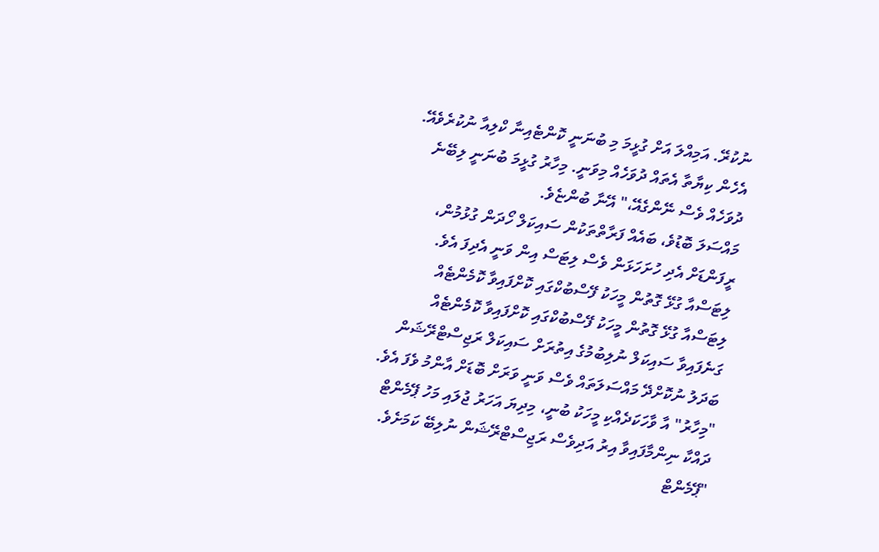ނުކުރޭ. އަމިއްލަ އަށް ގުޅީމަ މި ބުނަނީ ކޮންޓެއިނާ ކްލިއާ ނުކުރެވެއޭ. އެހެން ކިޔާތާ އެތައް ދުވަހެއް މިވަނީ. މިހާރު ގުޅީމަ ބުނަނީ ލިބޭނެ ދުވަހެއް ވެސް ނޭންގެއޭ،" އޭނާ ބުންޏެވެ.
މައްސަލަ ބޮޑުވެ، ބައެއް ފަރާތްތަކުން ސައިކަލް ހޯދަން ގުޅުމުން، ރީފަންޑަށް އެދި ހުށަހަޅަން ވެސް ލިޓަސް އިން ވަނީ އެދިފަ އެވެ.
ލިޓަސްއާ ގުޅޭ ގޮތުން މީހަކު ފޭސްބުކްގައި ކޮށްފައިވާ ކޮމެންޓެއް
ލިޓަސްއާ ގުޅޭ ގޮތުން މީހަކު ފޭސްބުކްގައި ކޮށްފައިވާ ކޮމެންޓެއް
ގަނެފައިވާ ސައިކަލް ނުލިބުމުގެ އިތުރަށް ސައިކަލް ރަޖިސްޓްރޭޝަން ބަދަލު ނުކޮށްދޭ މައްސަލަތައް ވެސް ވަނީ ވަރަށް ބޮޑަށް އާންމު ވެފަ އެވެ. "މިހާރު" އާ ވާހަކަދެއްކި މީހަކު ބުނީ، މިދިޔަ އަހަރު ޖުލައި މަހު ޕޭމެންޓް ދައްކާ ނިންމާފައިވާ އިރު އަދިވެސް ރަޖިސްޓްރޭޝަން ނުލިބޭ ކަމަށެވެ.
"ޕޭމެންޓް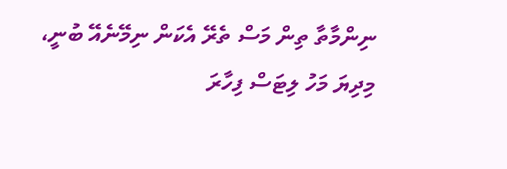ނިންމާތާ ތިން މަސް ތެރޭ އެކަން ނިމޭނެއޭ ބުނީ، މިދިޔަ މަހު ލިޓަސް ފިހާރަ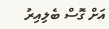އަށް ގޮސް ބެލިއިރު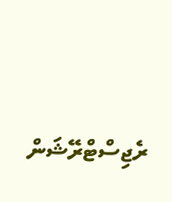ރެޖިސްޓްރޭޝަން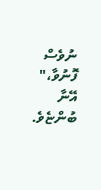ނުވެސް ފޮނުވާ،" އޭނާ ބުންޏެވެ.